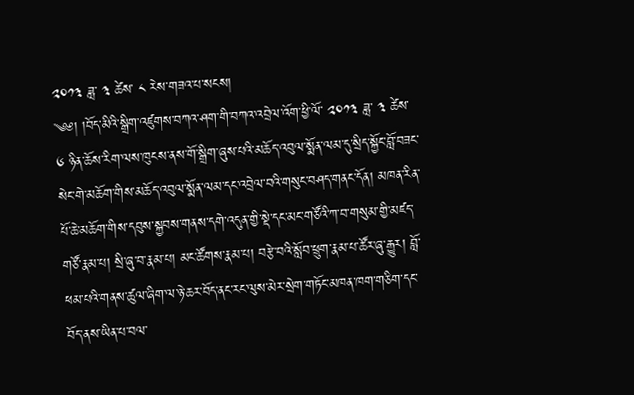༢༠༡༣ ཟླ་ ༣ ཚེས་ ༨ རེས་གཟའ་པ་སངས།
༄༅། །བོད་མིའི་སྒྲིག་འཛུགས་བཀའ་ཤག་གི་བཀའ་འབྲེལ་འོག་ཕྱི་ལོ་ ༢༠༡༣ ཟླ་ ༣ ཚེས་ ༦ ཉིན་ཆོས་རིག་ལས་ཁུངས་ནས་གོ་སྒྲིག་ཞུས་པའི་མཆོད་འབུལ་སྨོན་ལམ་དུ་སྲིད་སྐྱོང་བློ་བཟང་སེང་གེ་མཆོག་གིས་མཆོད་འབུལ་སྨོན་ལམ་དང་འབྲེལ་བའི་གསུང་བཤད་གནང་དོན། མཁན་རིན་པོ་ཆེ་མཆོག་གིས་དབུས་སྐྱབས་གནས་དགེ་འདུན་གྱི་སྡེ་དང་མང་གཙོའི་ཀ་བ་གསུམ་གྱི་མཛད་གཙོ་རྣམ་པ། སྲི་ཞུ་བ་རྣམ་པ། མང་ཚོགས་རྣམ་པ། བརྩེ་བའི་སློབ་ཕྲུག་རྣམ་པ་ཚོར་ཞུ་རྒྱུར། བློ་ཕམ་པའི་གནས་ཚུལ་ཞིག་ལ་ཉེ་ཆར་བོད་ནང་རང་ལུས་མེར་སྲེག་གཏོང་མཁན་ཁག་གཅིག་དང་བོད་ནས་ཡིན་པ་བལ་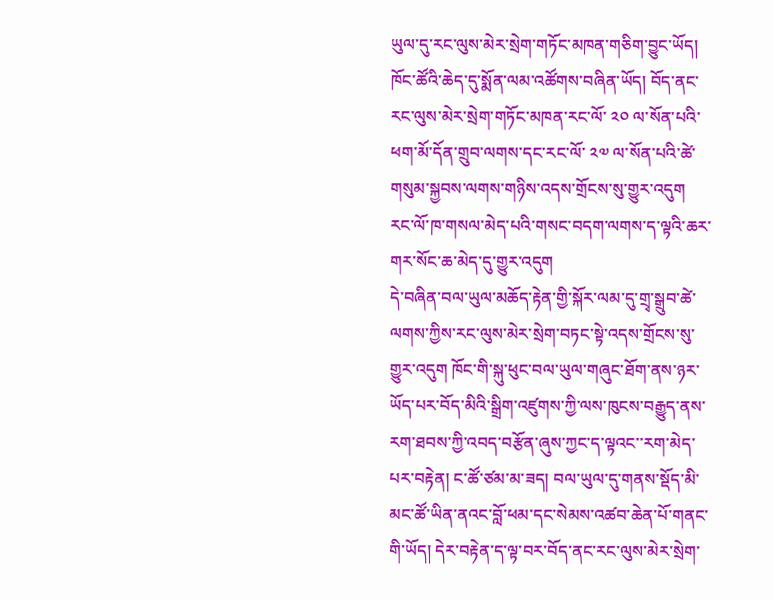ཡུལ་དུ་རང་ལུས་མེར་སྲེག་གཏོང་མཁན་གཅིག་བྱུང་ཡོད། ཁོང་ཚོའི་ཆེད་དུ་སྨོན་ལམ་འཚོགས་བཞིན་ཡོད། བོད་ནང་རང་ལུས་མེར་སྲེག་གཏོང་མཁན་རང་ལོ་ ༢༠ ལ་སོན་པའི་ཕག་མོ་དོན་གྲུབ་ལགས་དང་རང་ལོ་ ༢༧ ལ་སོན་པའི་ཚེ་གསུམ་སྐྱབས་ལགས་གཉིས་འདས་གྲོངས་སུ་གྱུར་འདུག རང་ལོ་ཁ་གསལ་མེད་པའི་གསང་བདག་ལགས་ད་ལྟའི་ཆར་གར་སོང་ཆ་མེད་དུ་གྱུར་འདུག
དེ་བཞིན་བལ་ཡུལ་མཆོད་རྟེན་གྱི་སྐོར་ལམ་དུ་གྲྭ་སྒྲུབ་ཚེ་ལགས་ཀྱིས་རང་ལུས་མེར་སྲེག་བཏང་སྟེ་འདས་གྲོངས་སུ་གྱུར་འདུག ཁོང་གི་སྐུ་ཕུང་བལ་ཡུལ་གཞུང་ཐོག་ནས་ཉར་ཡོད་པར་བོད་མིའི་སྒྲིག་འཛུགས་ཀྱི་ལས་ཁུངས་བརྒྱུད་ནས་རག་ཐབས་ཀྱི་འབད་བརྩོན་ཞུས་ཀྱང་ད་ལྟའང་་རག་མེད་པར་བརྟེན། ང་ཚོ་ཙམ་མ་ཟད། བལ་ཡུལ་དུ་གནས་སྡོད་མི་མང་ཚོ་ཡིན་ནའང་བློ་ཕམ་དང་སེམས་འཚབ་ཆེན་པོ་གནང་གི་ཡོད། དེར་བརྟེན་ད་ལྟ་བར་བོད་ནང་རང་ལུས་མེར་སྲེག་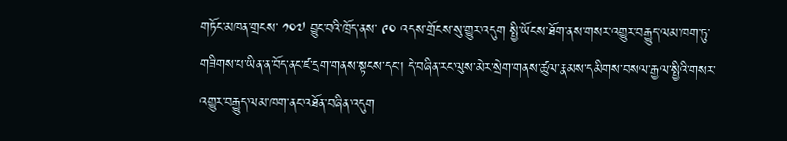གཏོང་མཁན་གྲངས་ ༡༠༧ བྱུང་བའི་ཁྲོད་ནས་ ༩༠ འདས་གྲོངས་སུ་གྱུར་འདུག སྤྱི་ཡོངས་ཐོག་ནས་གསར་འགྱུར་བརྒྱུད་ལམ་ཁག་ཏུ་གཟིགས་པ་ཡིན་ན་བོད་ནང་ཛ་དྲག་གནས་སྟངས་དང་། དེ་བཞིན་རང་ལུས་མེར་སྲེག་གནས་ཚུལ་རྣམས་དམིགས་བསལ་རྒྱལ་སྤྱིའི་གསར་འགྱུར་བརྒྱུད་ལམ་ཁག་ནང་འཐོན་བཞིན་འདུག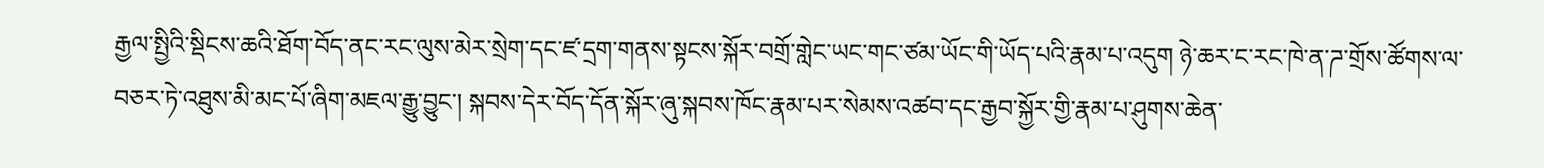རྒྱལ་སྤྱིའི་སྡིངས་ཆའི་ཐོག་བོད་ནང་རང་ལུས་མེར་སྲེག་དང་ཛ་དྲག་གནས་སྟངས་སྐོར་བགྲོ་གླེང་ཡང་གང་ཙམ་ཡོང་གི་ཡོད་པའི་རྣམ་པ་འདུག ཉེ་ཆར་ང་རང་ཁེ་ན་ཌ་གྲོས་ཚོགས་ལ་བཅར་ཏེ་འཐུས་མི་མང་པོ་ཞིག་མཇལ་རྒྱུ་བྱུང་། སྐབས་དེར་བོད་དོན་སྐོར་ཞུ་སྐབས་ཁོང་རྣམ་པར་སེམས་འཚབ་དང་རྒྱབ་སྐྱོར་གྱི་རྣམ་པ་ཤུགས་ཆེན་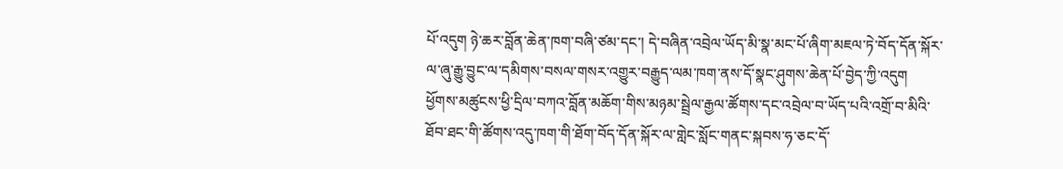པོ་འདུག ཉེ་ཆར་བློན་ཆེན་ཁག་བཞི་ཙམ་དང་། དེ་བཞིན་འབྲེལ་ཡོད་མི་སྣ་མང་པོ་ཞིག་མཇལ་ཏེ་བོད་དོན་སྐོར་ལ་ཞུ་རྒྱུ་བྱུང་ལ་དམིགས་བསལ་གསར་འགྱུར་བརྒྱུད་ལམ་ཁག་ནས་དོ་སྣང་ཤུགས་ཆེན་པོ་བྱེད་ཀྱི་འདུག
ཕྱོགས་མཚུངས་ཕྱི་དྲིལ་བཀའ་བློན་མཆོག་གིས་མཉམ་སྦྲེལ་རྒྱལ་ཚོགས་དང་འབྲེལ་བ་ཡོད་པའི་འགྲོ་བ་མིའི་ཐོབ་ཐང་གི་ཚོགས་འདུ་ཁག་གི་ཐོག་བོད་དོན་སྐོར་ལ་གླེང་སློང་གནང་སྐབས་ཧ་ཅང་དོ་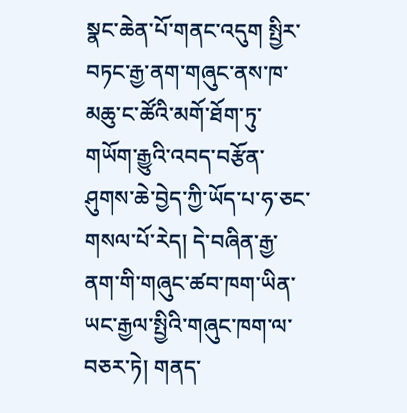སྣང་ཆེན་པོ་གནང་འདུག སྤྱིར་བཏང་རྒྱ་ནག་གཞུང་ནས་ཁ་མཆུ་ང་ཚོའི་མགོ་ཐོག་ཏུ་གཡོག་རྒྱུའི་འབད་བརྩོན་ཤུགས་ཆེ་བྱེད་ཀྱི་ཡོད་པ་ཧ་ཅང་གསལ་པོ་རེད། དེ་བཞིན་རྒྱ་ནག་གི་གཞུང་ཚབ་ཁག་ཡིན་ཡང་རྒྱལ་སྤྱིའི་གཞུང་ཁག་ལ་བཅར་ཏེ། གནད་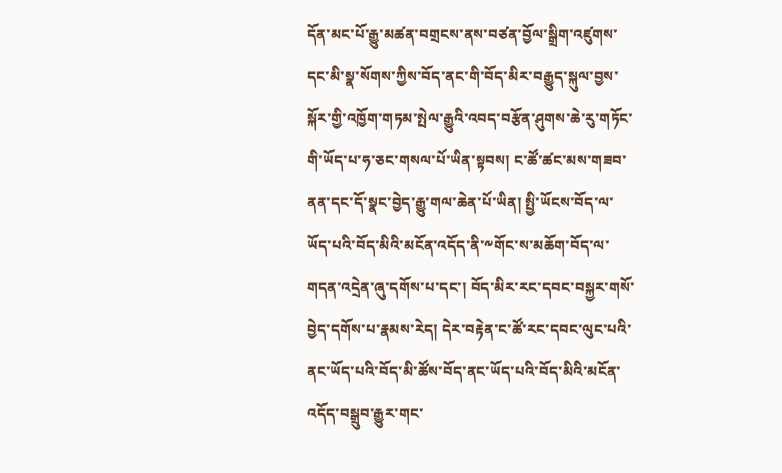དོན་མང་པོ་རྒྱུ་མཚན་བགྲངས་ནས་བཙན་བྱོལ་སྒྲིག་འཛུགས་དང་མི་སྣ་སོགས་ཀྱིས་བོད་ནང་གི་བོད་མིར་བརྒྱུད་སྐུལ་བྱས་སྐོར་གྱི་འཁྱོག་གཏམ་སྤེལ་རྒྱུའི་འབད་བརྩོན་ཤུགས་ཆེ་རུ་གཏོང་གི་ཡོད་པ་ཧ་ཅང་གསལ་པོ་ཡིན་སྟབས། ང་ཚོ་ཚང་མས་གཟབ་ནན་དང་དོ་སྣང་བྱེད་རྒྱུ་གལ་ཆེན་པོ་ཡིན། སྤྱི་ཡོངས་བོད་ལ་ཡོད་པའི་བོད་མིའི་མངོན་འདོད་ནི་༸གོང་ས་མཆོག་བོད་ལ་གདན་འདྲེན་ཞུ་དགོས་པ་དང་། བོད་མིར་རང་དབང་བསྐྱར་གསོ་བྱེད་དགོས་པ་རྣམས་རེད། དེར་བརྟེན་ང་ཚོ་རང་དབང་ལུང་པའི་ནང་ཡོད་པའི་བོད་མི་ཚོས་བོད་ནང་ཡོད་པའི་བོད་མིའི་མངོན་འདོད་བསྒྲུབ་རྒྱུར་གང་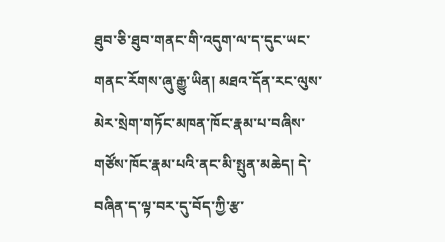ཐུབ་ཅི་ཐུབ་གནང་གི་འདུག་ལ་ད་དུང་ཡང་གནང་རོགས་ཞུ་རྒྱུ་ཡིན། མཐའ་དོན་རང་ལུས་མེར་སྲེག་གཏོང་མཁན་ཁོང་རྣམ་པ་བཞིས་གཙོས་ཁོང་རྣམ་པའི་ནང་མི་སྤུན་མཆེད། དེ་བཞིན་ད་ལྟ་བར་དུ་བོད་ཀྱི་རྩ་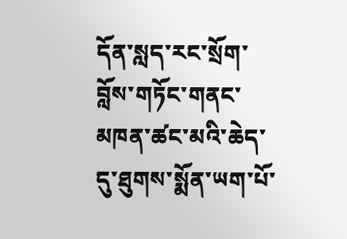དོན་སླད་རང་སྲོག་བློས་གཏོང་གནང་མཁན་ཚང་མའི་ཆེད་དུ་ཐུགས་སྨོན་ཡག་པོ་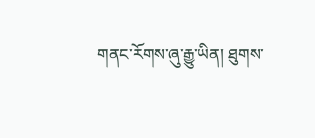གནང་རོགས་ཞུ་རྒྱུ་ཡིན། ཐུགས་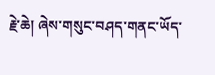རྗེ་ཆེ། ཞེས་གསུང་བཤད་གནང་ཡོད་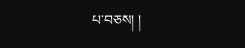པ་བཅས། །